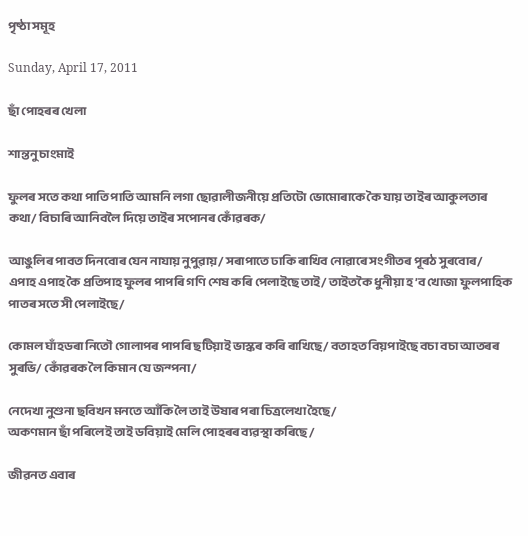পৃষ্ঠা সমূহ

Sunday, April 17, 2011

ছাঁ পোহৰৰ খেলা

শান্তনু চাংমাই

ফুলৰ সতে কথা পাতি পাতি আমনি লগা ছোৱালীজনীয়ে প্ৰতিটো ভোমোৰাকে কৈ যায় তাইৰ আকুলতাৰ কথা/ বিচাৰি আনিবলৈ দিয়ে তাইৰ সপোনৰ কোঁৱৰক/

আঙুলিৰ পাবত দিনবোৰ যেন নাযায় নুপুৱায়/ সৰাপাতে ঢাকি ৰাখিব নোৱাৰে সংগীতৰ পূৰঠ সুৰবোৰ/
এপাহ এপাহ কৈ প্ৰতিপাহ ফুলৰ পাপৰি গণি শেষ কৰি পেলাইছে তাই/ তাইতকৈ ধুনীয়া হ’ব খোজা ফুলপাহিক পাতৰ সতে সী পেলাইছে/

কোমল ঘাঁহডৰা নিতৌ গোলাপৰ পাপৰি ছটিয়াই ভাস্কৰ কৰি ৰাখিছে/ বতাহত বিয়পাইছে বচা বচা আতৰৰ সুৰভি/ কোঁৱৰক লৈ কিমান যে জন্পনা/

নেদেখা নুশুনা ছবিখন মনতে আঁকি লৈ তাই উষাৰ পৰা চিত্ৰলেখা হৈছে/
অকণমান ছাঁ পৰিলেই তাই ডবিয়াই মেলি পোহৰৰ ব্যৱস্থা কৰিছে /

জীৱনত এবাৰ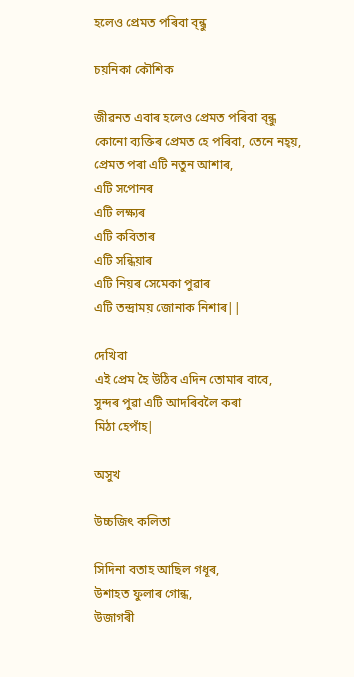হলেও প্ৰেমত পৰিবা ব্ন্ধু

চয়নিকা কৌশিক

জীৱনত এবাৰ হলেও প্ৰেমত পৰিবা ব্ন্ধু
কোনো ব্যক্তিৰ প্ৰেমত হে পৰিবা, তেনে নহ্য়,
প্ৰেমত পৰা এটি নতুন আশাৰ,
এটি সপোনৰ
এটি লক্ষ্যৰ
এটি কবিতাৰ
এটি সন্ধিয়াৰ
এটি নিয়ৰ সেমেকা পুৱাৰ
এটি তন্দ্ৰাময় জোনাক নিশাৰ||

দেখিবা
এই প্ৰেম হৈ উঠিব এদিন তোমাৰ বাবে,
সুন্দৰ পুৱা এটি আদৰিবলৈ কৰা
মিঠা হেপাঁহ|

অসুখ

উচ্চজিৎ কলিতা

সিদিনা বতাহ আছিল গধূৰ,
উশাহত ফুলাৰ গোন্ধ,
উজাগৰী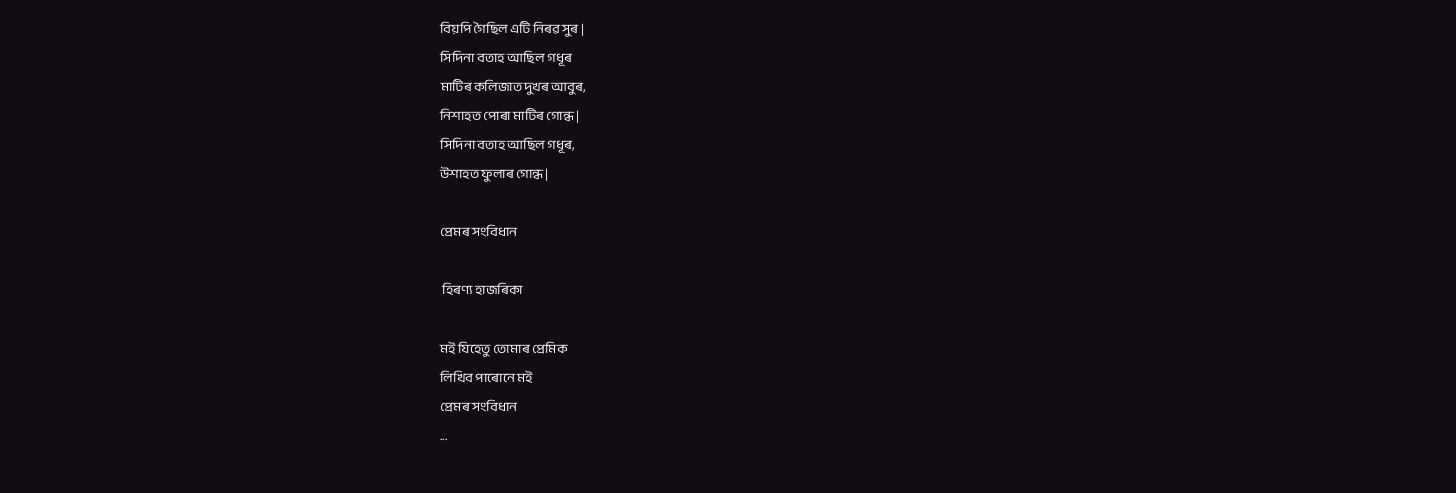বিয়পি গৈছিল এটি নিৰৱ সুৰ |
সিদিনা বতাহ আছিল গধূৰ
মাটিৰ কলিজাত দুখৰ আবুৰ,
নিশাহত পোৰা মাটিৰ গোন্ধ |
সিদিনা বতাহ আছিল গধূৰ,
উশাহত ফুলাৰ গোন্ধ |

প্রেমৰ সংবিধান

 হিৰণ্য হাজৰিকা

মই যিহেতু তোমাৰ প্রেমিক
লিখিব পাৰোনে মই
প্রেমৰ সংবিধান
...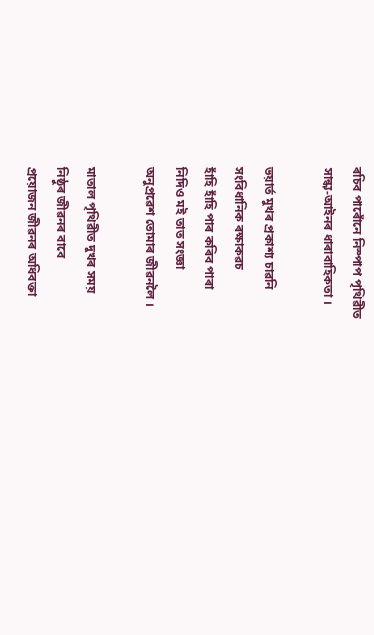ৰচিব পাৰোঁনে নিস্পাপ পৃথিৱীত
সান্ধ্য-আইনৰ ধাৰাবাহিকতা ।

ভয়াৰ্ত মুখৰ প্রকাশ্য চাৱনি
সংবিধানিক ৰক্ষাকৱচ
হাঁহি হাঁহি পাৰ কৰিব পাৰা
নিদিও মই তাত সংজ্ঞা
অনুপ্রৱেশ তোমাৰ জীৱনলৈ ।

মাতাল পৃথিৱীত দুখৰ সময়
নিষ্ঠুৰ জীৱনৰ বাবে
প্রয়োজন জীৱনৰ অধিবক্তা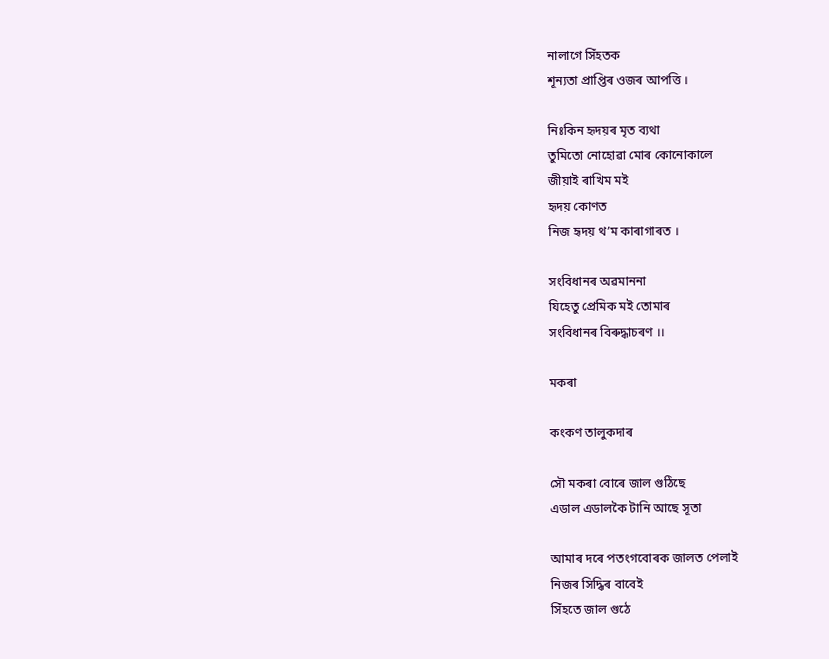নালাগে সিঁহতক
শূন্যতা প্রাপ্তিৰ ওজৰ আপত্তি ।

নিঃকিন হৃদয়ৰ মৃত ব্যথা
তুমিতো নোহোৱা মোৰ কোনোকালে
জীয়াই ৰাখিম মই
হৃদয় কোণত
নিজ হৃদয় থ’ম কাৰাগাৰত ।

সংবিধানৰ অৱমাননা
যিহেতু প্রেমিক মই তোমাৰ
সংবিধানৰ বিৰুদ্ধাচৰণ ।।

মকৰা

কংকণ তালুকদাৰ

সৌ মকৰা বোৰে জাল গুঠিছে
এডাল এডালকৈ টানি আছে সূতা

আমাৰ দৰে পতংগবোৰক জালত পেলাই
নিজৰ সিদ্ধিৰ বাবেই
সিঁহতে জাল গুঠে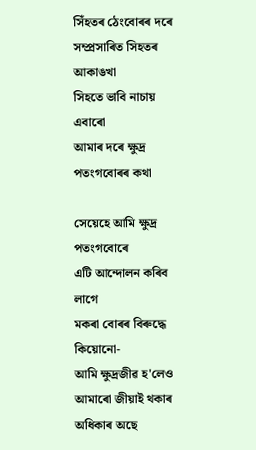সিঁহতৰ ঠেংবোৰৰ দৰে
সম্প্রসাৰিত সিহতৰ আকাঙখা
সিহতে ভাবি নাচায় এবাৰো
আমাৰ দৰে ক্ষুদ্র পতংগবোৰৰ কথা

সেয়েহে আমি ক্ষুদ্র পতংগবোৰে
এটি আন্দোলন কৰিব লাগে
মকৰা বোৰৰ বিৰুদ্ধে
কিয়োনো-
আমি ক্ষুদ্রজীৱ হ'লেও
আমাৰো জীয়াই থকাৰ অধিকাৰ অছে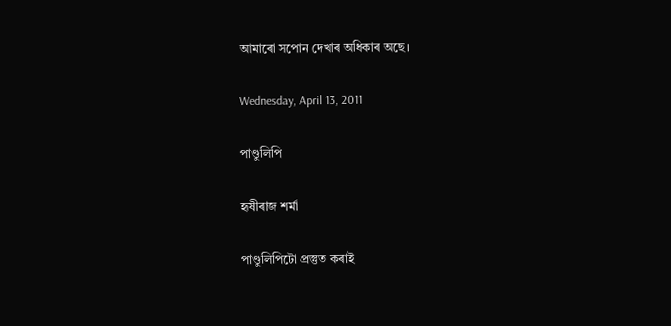আমাৰো সপোন দেখাৰ অধিকাৰ অছে।

Wednesday, April 13, 2011

পাণ্ডুলিপি

হৃষীৰাজ শৰ্মা

পাণ্ডুলিপিটো প্ৰস্তুত কৰাই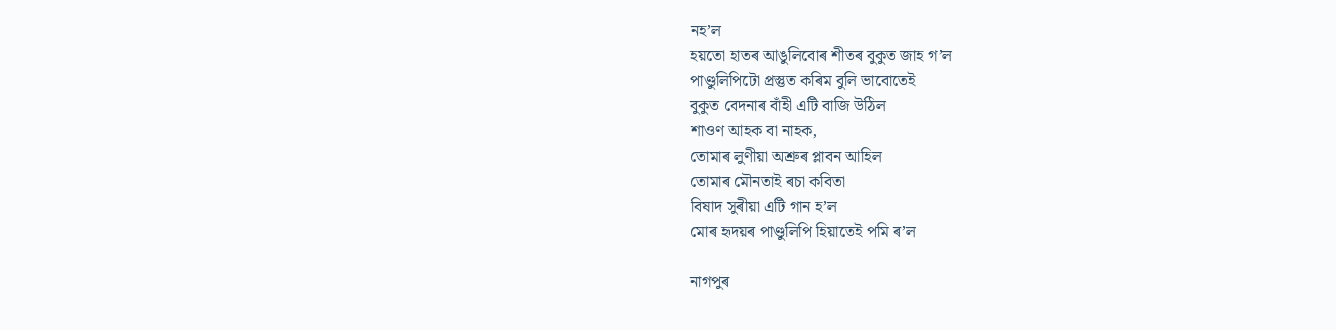নহ’ল
হয়তো হাতৰ আঙুলিবোৰ শীতৰ বুকুত জাহ গ’ল
পাণ্ডুলিপিটো প্ৰস্তুত কৰিম বুলি ভাবোতেই
বুকুত বেদনাৰ বাঁহী এটি বাজি উঠিল
শাওণ আহক বা নাহক,
তোমাৰ লুণীয়া অশ্ৰুৰ প্লাবন আহিল
তোমাৰ মৌনতাই ৰচা কবিতা
বিষাদ সুৰীয়া এটি গান হ’ল
মোৰ হৃদয়ৰ পাণ্ডুলিপি হিয়াতেই পমি ৰ’ল

নাগপুৰ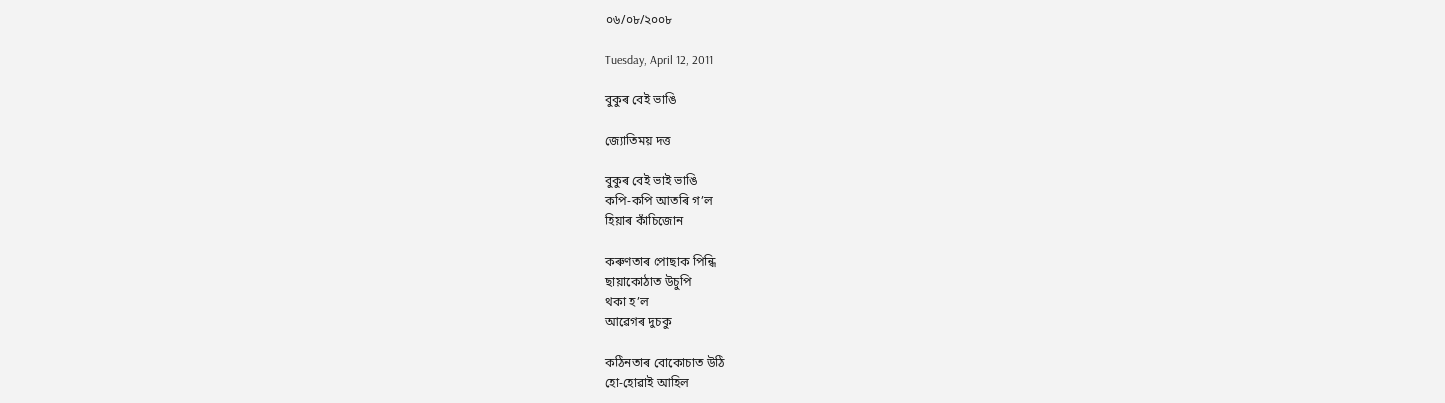০৬/০৮/২০০৮

Tuesday, April 12, 2011

বুকুৰ বেই ভাঙি

জ্যোতিময় দত্ত

বুকুৰ বেই ভাই ভাঙি
কপি-কপি আতৰি গ’ল
হিয়াৰ কাঁচিজোন

কৰুণতাৰ পোছাক পিন্ধি
ছায়াকোঠাত উচুপি
থকা হ’ল
আৱেগৰ দুচকু

কঠিনতাৰ বোকোচাত উঠি
হো-হোৱাই আহিল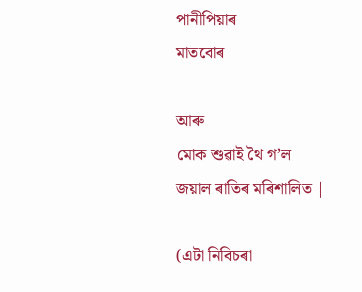পানীপিয়াৰ
মাতবোৰ

আৰু
মোক শুৱাই থৈ গ’ল
জয়াল ৰাতিৰ মৰিশালিত |

(এটা নিবিচৰা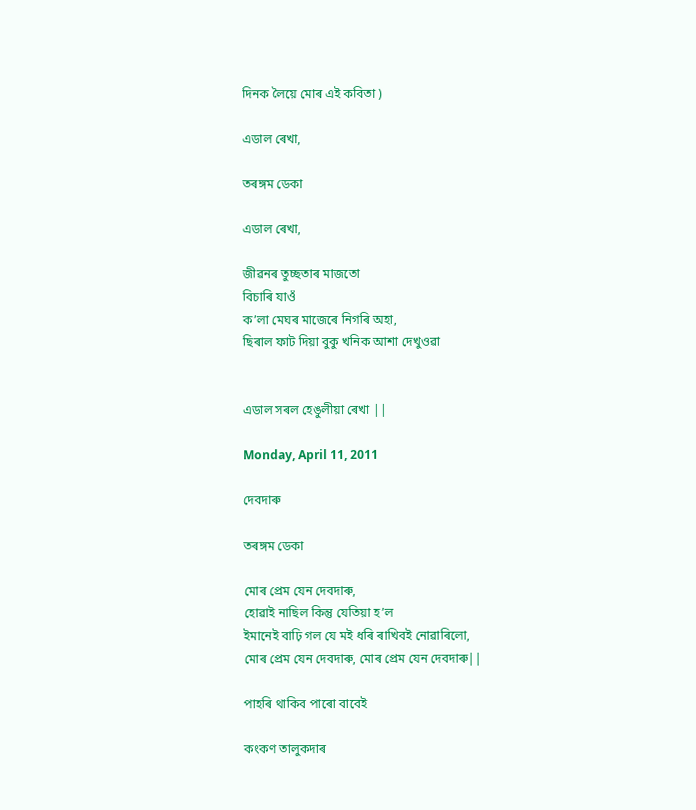দিনক লৈয়ে মোৰ এই কবিতা )

এডাল ৰেখা,

তৰঙ্গম ডেকা

এডাল ৰেখা,

জীৱনৰ তুচ্ছতাৰ মাজতো
বিচাৰি যাওঁ
ক’লা মেঘৰ মাজেৰে নিগৰি অহা,
ছিৰাল ফাট দিয়া বুকু খনিক আশা দেখুওৱা


এডাল সৰল হেঙুলীয়া ৰেখা ||

Monday, April 11, 2011

দেবদাৰু

তৰঙ্গম ডেকা

মোৰ প্ৰেম যেন দেবদাৰু,
হোৱাই নাছিল কিন্তু যেতিয়া হ’ল
ইমানেই বাঢ়ি গল যে মই ধৰি ৰাখিবই নোৱাৰিলো,
মোৰ প্ৰেম যেন দেবদাৰু, মোৰ প্ৰেম যেন দেবদাৰু||

পাহৰি থাকিব পাৰো বাবেই

কংকণ তালুকদাৰ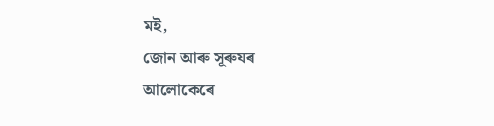মই,
জোন আৰু সূৰুযৰ
আলোকেৰে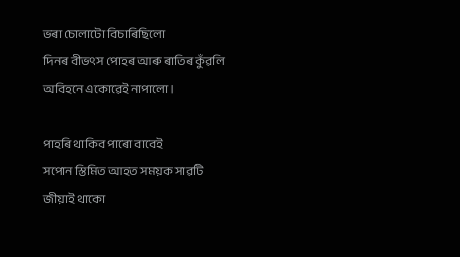ভৰা চোলাটো বিচাৰিছিলো
দিনৰ বীভৎস পোহৰ আৰু ৰাতিৰ কুঁৱলি
অবিহনে একোৱেই নাপালো।

পাহৰি থাকিব পাৰো বাবেই
সপোন স্তিমিত আহত সময়ক সাৱটি
জীয়াই থাকো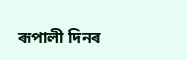ৰূপালী দিনৰ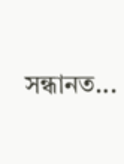সন্ধানত...